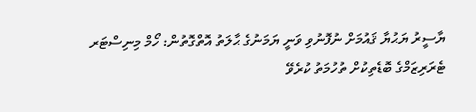ޔާސީރު ޔަޙުޔާ ޤައުމަށް ނުފޮނުވި ވަނީ ޔަމަނުގެ ޙާލަތު އޮތްގޮތުން: ހޯމް މިނިސްޓަރ
ޓެރަރިޒަމްގެ ބޮޑެތިކުށް ތުހުމަތު ކުރެވޭ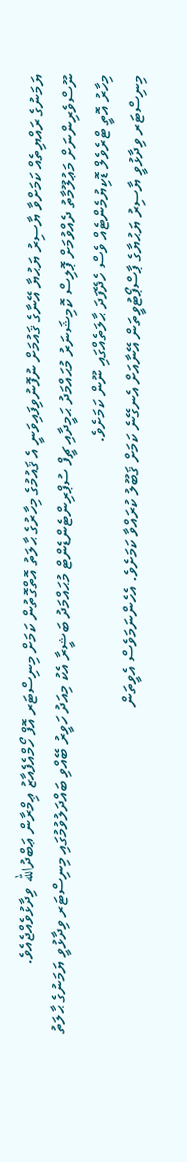ޔަމަނުގެ ރައްޔިތެއް ކަމަށްވާ ޔާސިރު ޔަޙުޔާ އޭނާގެ ޤައުމަށް ނުފޮނުވިފައިވަނީ އެ ޤައުމުގެ މިހާރުގެ ޙާލަތު އޮތްގޮތުން ކަމަށް މިނިސްޓަރ އޮފް ހޯމްއެފެއާޒު ޢިމްރާން ޢަބްދުالله ވިދާޅުވެއްޖެއެވެ.
ނޫސްވެރިންނަށް މަޢުލޫމާތު ދެއްވުމަށް ޕޮލިސް ކޮމިޝަނަރު މުޙައްމަދު ޙަމީދާއި ޗީފް ސުޕްރިންޓެންޑެންޓް މުޙައްމަދު ބަޝީރާ އެކު މިއަދު ހަވީރު ބޭއްވި ބައްދަލުވުމުގައި މިނިސްޓަރ ވިދާޅުވީ ޔަމަނުގެ ޙާލަތު މިހާރު އޮތީ ޓްރެވެލް ޑޮކިޔުމެންޓެއް ވެސް ހެދޭފަދަ ޙާލަތެއްގައި ނޫން ކަމަށެވެ.
މިނިސްޓަރ ވިދާޅުވީ ޔާސިރު ޔަޙުޔާގެ ޕާސްޕޯޓުވީތަން އޭނާއަށް އެނގޭނެ ކަމަށް ޤަބޫލު ކުރައްވާ ކަމަށެވެ. އެހެންނަމަވެސް އެވީތަން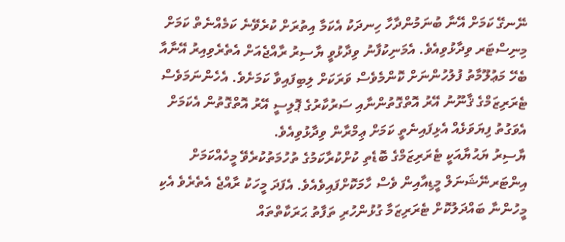ނޭނގޭ ކަމަށް އޭނާ ބުނަމުންދާހާ ހިނދަކު އެކަމާ އިތުރަށް ކުރެވޭނެ ކަމެއްނެތް ކަމަށް މިނިސްޓަރ ވިދާޅުވިއެވެ. އެމަނިކުފާނު ވިދާޅުވީ ޔާސިރު ރާއްޖެއަށް އެތެރެވިއިރު އޭނާއާ ބެހޭ މަޢުލޫމާތު ފުލުހުންނަށް ކޮންމެވެސް ވަރަކަށް ލިބިފައިވާ ކަމަށެވެ. އެހެންނަމަވެސް ޓެރަރިޒަމްގެ ޤާނޫނު އޭރު އޮތްގޮތުންނާއި ސަރުކާރުގެ ޕޮލިސީ އޭރު އޮތްގޮތުން އެކަމަށް އެވަގުތު ފިޔަވަޅެއް އެޅިފައިނެތީ ކަމަށް ޢިމްރާން ވިދާޅުވިއެވެ.
ޔާސިރު ޔަޙުޔާއަކީ ޓެރަރިޒަމްގެ ބޮޑެތި ކުށްކުރާކަމުގެ ތުހުމަތުކުރެވޭ މީހެއްކަމަށް އިންޓަރނޭޝަނަލް މީޑިއާއިން ވެސް ހާމަކޮށްފައިވެއެވެ. އެފަދަ މީހަކު ރާއްޖެ އެތެރެވެ އެކި މީހުންނާ ބައްދަލުކޮށް ޓެރަރިޒަމާ ގުޅުންހުރި ތަފާތު ޙަރަކާތްތައް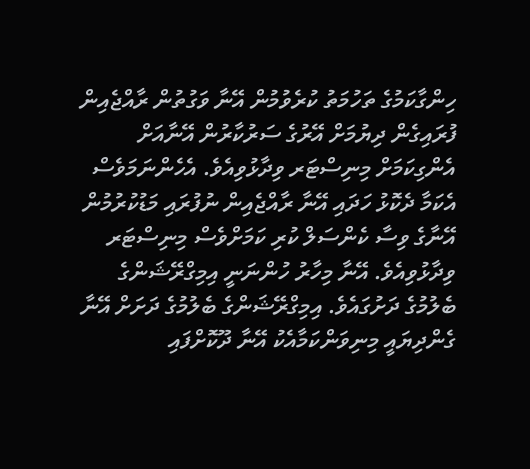ހިންގާކަމުގެ ތަހުމަތު ކުރެވުމުން އޭނާ ވަގުތުން ރާއްޖެއިން ފުރައިގެން ދިޔުމަށް އޭރުގެ ސަރުކާރުން އޭނާއަށް އެންގިކަމަށް މިނިސްޓަރ ވިދާޅުވިއެވެ. އެހެންނަމަވެސް އެކަމާ ދެކޮޅު ހަދައި އޭނާ ރާއްޖެއިން ނުފުރައި މަޑުކުރުމުން އޭނާގެ ވިސާ ކެންސަލް ކުރި ކަމަށްވެސް މިނިސްޓަރ ވިދާޅުވިއެވެ. އޭނާ މިހާރު ހުންނަނީ އިމިގްރޭޝަންގެ ބެލުމުގެ ދަށުގައެވެ. އިމިގްރޭޝަންގެ ބެލުމުގެ ދަށަށް އޭނާ ގެންދިޔައީ މިނިވަންކަމާއެކު އޭނާ ދޫކޮށްފައި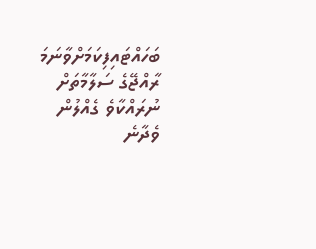ބަހައްޓައިފިކަމަށްވާނަމަ ރާއްޖޭގެ ސަލާމާތަށް ނުރައްކާވެ ގެއްލުން ވެދާނެ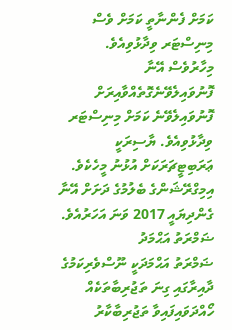ކަމަށް ފެންނާތީ ކަމަށް ވެސް މިނިސްޓަރ ވިދާޅުވިއެވެ.
މިހާރުވެސް އޭނާ ފޮނުވައިލެވޭނެގޮތެއްވާއިރަށް ފޮނުވައިލެވޭނެ ކަމަށް މިނިސްޓަރ ވިދާޅުވިއެވެ. ޔާސިރަކީ ޢަރަބިޓީޗަރަކަށް އުޅުނު މީހެކެވެ. އިމިގްރޭޝަންގެ ބެލުމުގެ ދަށަށް އޭނާ ގެންދިޔައީ 2017 ވަނަ އަހަރުއެވެ.
ޟަމްރަތު އަޙްމަދު
ޟަމްރަތު އަޙްމަދަކީ ނޫސްވެރިކަމުގެ ދާއިރާގައި ގިނަ ތަޖުރިބާތަކެއް ހޯއްދަވައިފައިވާ ތަޖުރިބާކާރު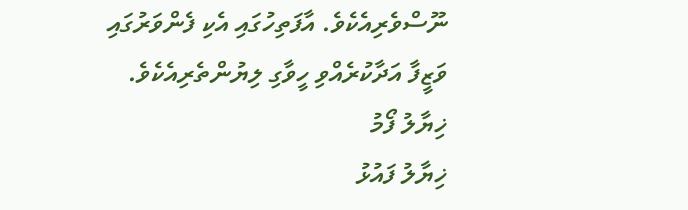ނޫސްވެރިއެކެވެ. އާފަތިހުގައި އެކި ފެންވަރުގައި ވަޒީފާ އަދާކުރެއްވި ހީވާގި ލިޔުންތެރިއެކެވެ.
ޚިޔާލު ފޯމު
ޚިޔާލު ފައުޅު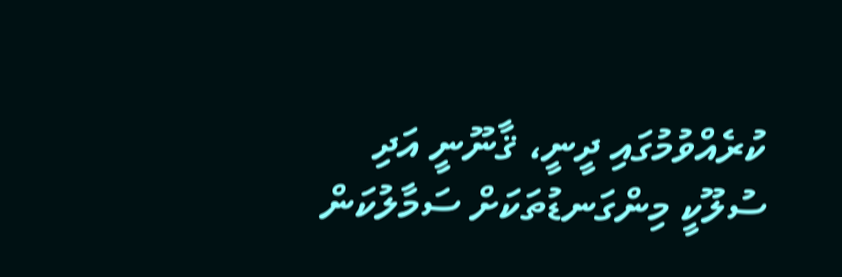ކުރެއްވުމުގައި ދީނީ، ޤާނޫނީ އަދި ސުލޫކީ މިންގަނޑުތަކަށް ސަމާލުކަން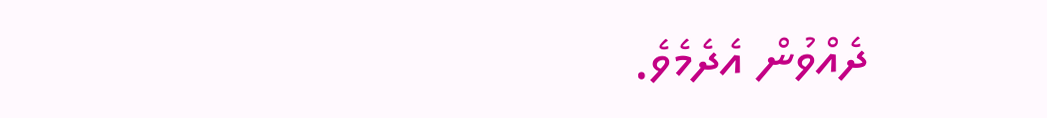ދެއްވުން އެދެމެވެ.